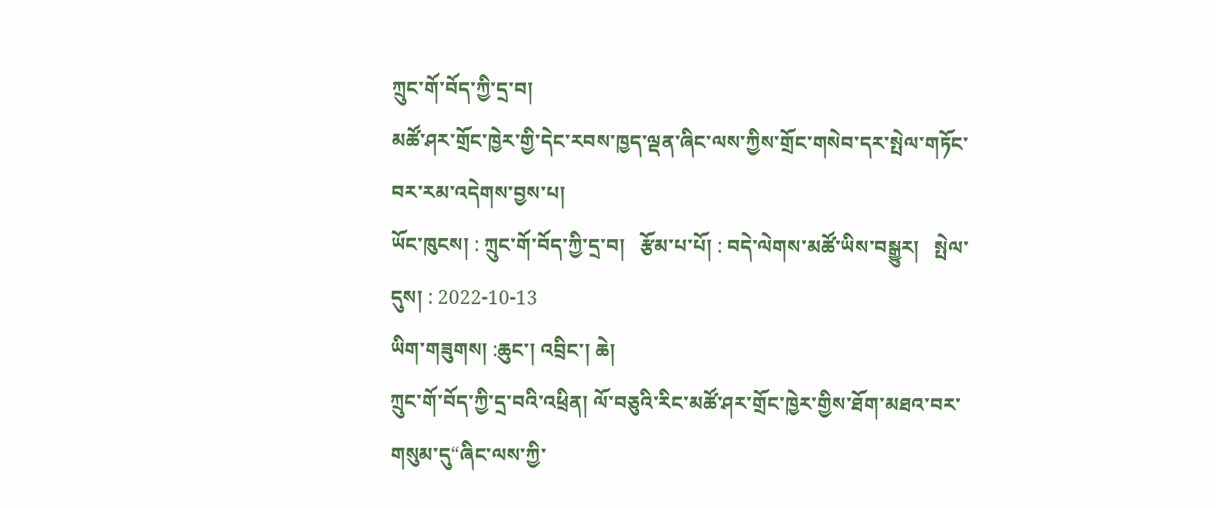ཀྲུང་གོ་བོད་ཀྱི་དྲ་བ།
མཚོ་ཤར་གྲོང་ཁྱེར་གྱི་དེང་རབས་ཁྱད་ལྡན་ཞིང་ལས་ཀྱིས་གྲོང་གསེབ་དར་སྤེལ་གཏོང་བར་རམ་འདེགས་བྱས་པ།
ཡོང་ཁུངས། : ཀྲུང་གོ་བོད་ཀྱི་དྲ་བ།   རྩོམ་པ་པོ། : བདེ་ལེགས་མཚོ་ཡིས་བསྒྱུར།   སྤེལ་དུས། : 2022-10-13
ཡིག་གཟུགས། :ཆུང་། འབྲིང་། ཆེ།
ཀྲུང་གོ་བོད་ཀྱི་དྲ་བའི་འཕྲིན། ལོ་བཅུའི་རིང་མཚོ་ཤར་གྲོང་ཁྱེར་གྱིས་ཐོག་མཐའ་བར་གསུམ་དུ“ཞིང་ལས་ཀྱི་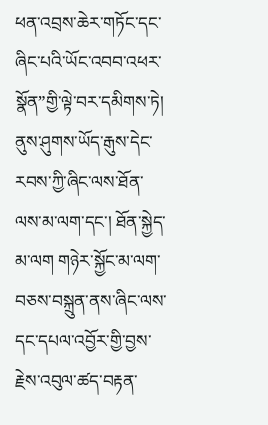ཕན་འབྲས་ཆེར་གཏོང་དང་ཞིང་པའི་ཡོང་འབབ་འཕར་སྣོན”གྱི་ལྟེ་བར་དམིགས་ཏེ། ནུས་ཤུགས་ཡོད་རྒུས་དེང་རབས་ཀྱི་ཞིང་ལས་ཐོན་ལས་མ་ལག་དང་། ཐོན་སྐྱེད་མ་ལག གཉེར་སྐྱོང་མ་ལག་བཅས་བསྐྲུན་ནས་ཞིང་ལས་དང་དཔལ་འབྱོར་གྱི་བྱས་རྗེས་འབུལ་ཚད་བརྟན་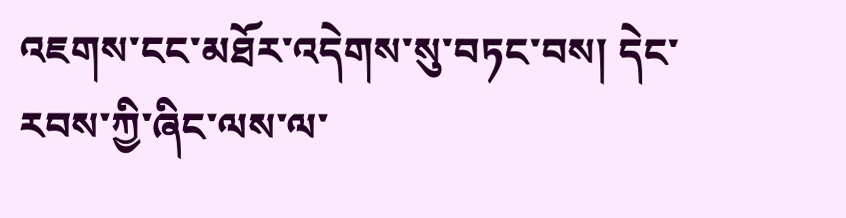འཇགས་ངང་མཐོར་འདེགས་སུ་བཏང་བས། དེང་རབས་ཀྱི་ཞིང་ལས་ལ་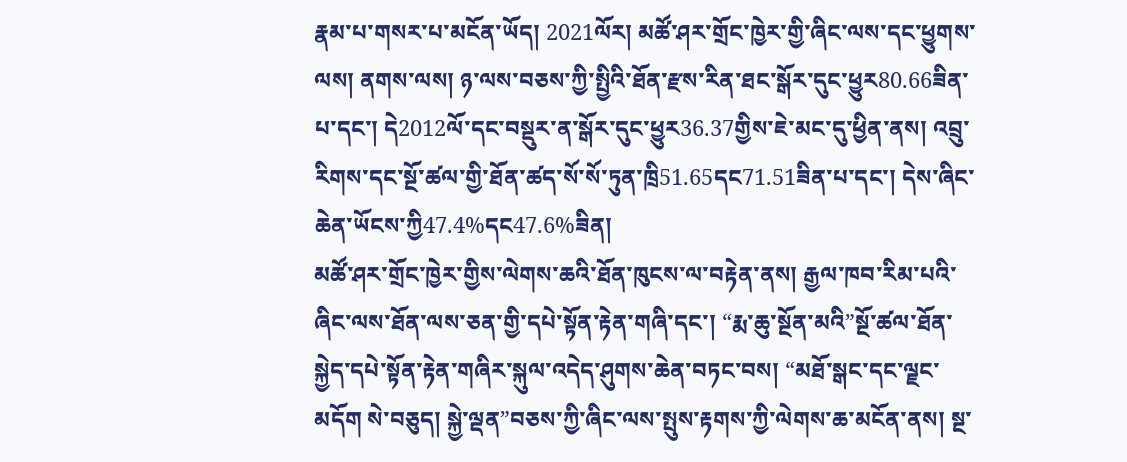རྣམ་པ་གསར་པ་མངོན་ཡོད། 2021ལོར། མཚོ་ཤར་གྲོང་ཁྱེར་གྱི་ཞིང་ལས་དང་ཕྱུགས་ལས། ནགས་ལས། ཉ་ལས་བཅས་ཀྱི་སྤྱིའི་ཐོན་རྫས་རིན་ཐང་སྒོར་དུང་ཕྱུར80.66ཟིན་པ་དང་། དེ2012ལོ་དང་བསྡུར་ན་སྒོར་དུང་ཕྱུར36.37གྱིས་ཇེ་མང་དུ་ཕྱིན་ནས། འབྲུ་རིགས་དང་སྔོ་ཚལ་གྱི་ཐོན་ཚད་སོ་སོ་ཏུན་ཁྲི51.65དང71.51ཟིན་པ་དང་། དེས་ཞིང་ཆེན་ཡོངས་ཀྱི47.4%དང47.6%ཟིན།
མཚོ་ཤར་གྲོང་ཁྱེར་གྱིས་ལེགས་ཆའི་ཐོན་ཁུངས་ལ་བརྟེན་ནས། རྒྱལ་ཁབ་རིམ་པའི་ཞིང་ལས་ཐོན་ལས་ཅན་གྱི་དཔེ་སྟོན་རྟེན་གཞི་དང་། “རྨ་ཆུ་སྔོན་མའི”སྔོ་ཚལ་ཐོན་སྐྱེད་དཔེ་སྟོན་རྟེན་གཞིར་སྐུལ་འདེད་ཤུགས་ཆེན་བཏང་བས། “མཐོ་སྒང་དང་ལྗང་མདོག སེ་བཅུད། སྐྱེ་ལྡན”བཅས་ཀྱི་ཞིང་ལས་སྤུས་རྟགས་ཀྱི་ལེགས་ཆ་མངོན་ནས། སྔ་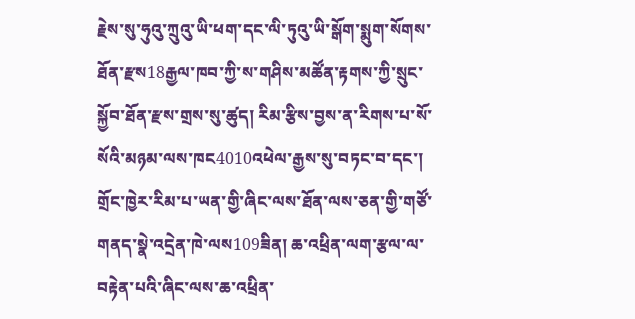རྗེས་སུ་ཧུའུ་ཀྲུའུ་ཡི་ཕག་དང་ལི་ཏུའུ་ཡི་སྒོག་སྨུག་སོགས་ཐོན་རྫས18རྒྱལ་ཁབ་ཀྱི་ས་གཤིས་མཚོན་རྟགས་ཀྱི་སྲུང་སྐྱོབ་ཐོན་རྫས་གྲས་སུ་ཚུད། རིམ་རྩིས་བྱས་ན་རིགས་པ་སོ་སོའི་མཉམ་ལས་ཁང4010འཕེལ་རྒྱས་སུ་བཏང་བ་དང་། གྲོང་ཁྱེར་རིམ་པ་ཡན་གྱི་ཞིང་ལས་ཐོན་ལས་ཅན་གྱི་གཙོ་གནད་སྣེ་འདྲེན་ཁེ་ལས109ཟིན། ཆ་འཕྲིན་ལག་རྩལ་ལ་བརྟེན་པའི་ཞིང་ལས་ཆ་འཕྲིན་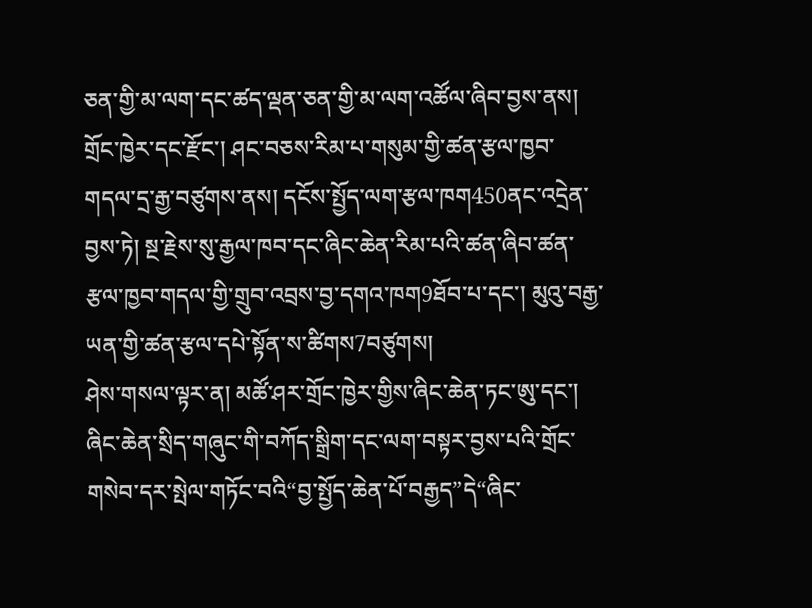ཅན་གྱི་མ་ལག་དང་ཚད་ལྡན་ཅན་གྱི་མ་ལག་འཚོལ་ཞིབ་བྱས་ནས། གྲོང་ཁྱེར་དང་རྫོང་། ཤང་བཅས་རིམ་པ་གསུམ་གྱི་ཚན་རྩལ་ཁྱབ་གདལ་དྲ་རྒྱ་བཙུགས་ནས། དངོས་སྤྱོད་ལག་རྩལ་ཁག450ནང་འདྲེན་བྱས་ཏེ། སྔ་རྗེས་སུ་རྒྱལ་ཁབ་དང་ཞིང་ཆེན་རིམ་པའི་ཚན་ཞིབ་ཚན་རྩལ་ཁྱབ་གདལ་གྱི་གྲུབ་འབྲས་བྱ་དགའ་ཁག9ཐོབ་པ་དང་། མུའུ་བརྒྱ་ཡན་གྱི་ཚན་རྩལ་དཔེ་སྟོན་ས་ཚིགས7བཙུགས།
ཤེས་གསལ་ལྟར་ན། མཚོ་ཤར་གྲོང་ཁྱེར་གྱིས་ཞིང་ཆེན་ཏང་ཨུ་དང་། ཞིང་ཆེན་སྲིད་གཞུང་གི་བཀོད་སྒྲིག་དང་ལག་བསྟར་བྱས་པའི་གྲོང་གསེབ་དར་སྤེལ་གཏོང་བའི“བྱ་སྤྱོད་ཆེན་པོ་བརྒྱད”དེ“ཞིང་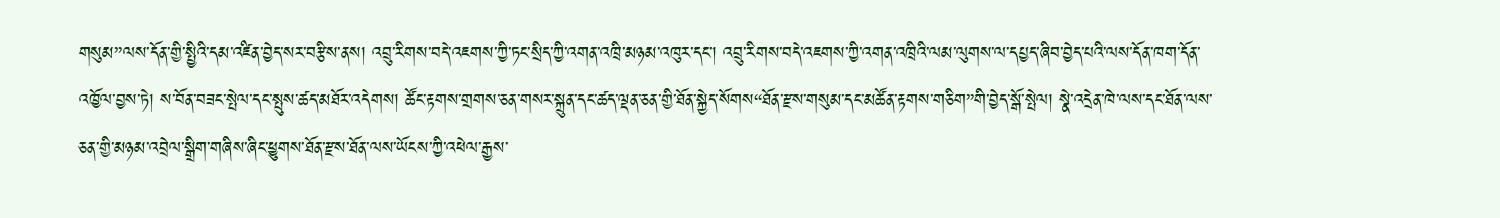གསུམ”ལས་དོན་གྱི་སྤྱིའི་དམ་འཛིན་བྱེད་སར་བརྩིས་ནས། འབྲུ་རིགས་བདེ་འཇགས་ཀྱི་ཏང་སྲིད་ཀྱི་འགན་འཁྲི་མཉམ་འཁུར་དང་། འབྲུ་རིགས་བདེ་འཇགས་ཀྱི་འགན་འཁྲིའི་ལམ་ལུགས་ལ་དཔྱད་ཞིབ་བྱེད་པའི་ལས་དོན་ཁག་དོན་འཁྱོལ་བྱས་ཏེ། ས་བོན་བཟང་སྤེལ་དང་སྤུས་ཚད་མཐོར་འདེགས། ཚོང་རྟགས་གྲགས་ཅན་གསར་སྐྲུན་དང་ཚད་ལྡན་ཅན་གྱི་ཐོན་སྐྱེད་སོགས“ཐོན་རྫས་གསུམ་དང་མཚོན་རྟགས་གཅིག”གི་བྱེད་སྒོ་སྤེལ། སྣེ་འདྲེན་ཁེ་ལས་དང་ཐོན་ལས་ཅན་གྱི་མཉམ་འབྲེལ་སྒྲིག་གཞིས་ཞིང་ཕྱུགས་ཐོན་རྫས་ཐོན་ལས་ཡོངས་ཀྱི་འཕེལ་རྒྱས་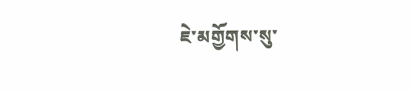ཇེ་མགྱོགས་སུ་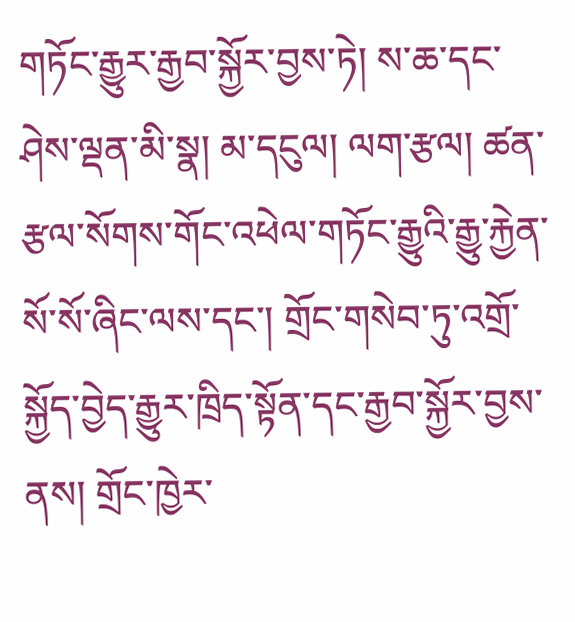གཏོང་རྒྱུར་རྒྱབ་སྐྱོར་བྱས་ཏེ། ས་ཆ་དང་ཤེས་ལྡན་མི་སྣ། མ་དངུལ། ལག་རྩལ། ཚན་རྩལ་སོགས་གོང་འཕེལ་གཏོང་རྒྱུའི་རྒྱུ་རྐྱེན་སོ་སོ་ཞིང་ལས་དང་། གྲོང་གསེབ་ཏུ་འགྲོ་སྐྱོད་བྱེད་རྒྱུར་ཁྲིད་སྟོན་དང་རྒྱབ་སྐྱོར་བྱས་ནས། གྲོང་ཁྱེར་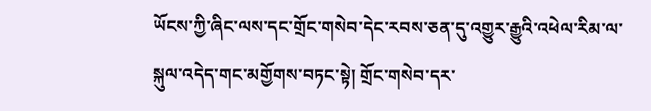ཡོངས་ཀྱི་ཞིང་ལས་དང་གྲོང་གསེབ་དེང་རབས་ཅན་དུ་འགྱུར་རྒྱུའི་འཕེལ་རིམ་ལ་སྐུལ་འདེད་གང་མགྱོགས་བཏང་སྟེ། གྲོང་གསེབ་དར་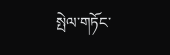སྤེལ་གཏོང་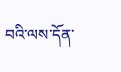བའི་ལས་དོན་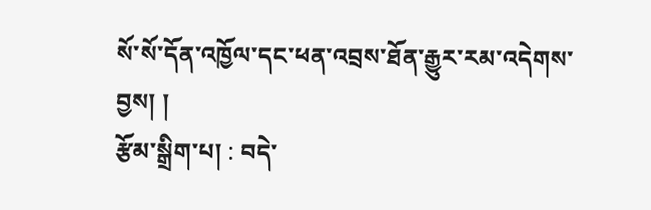སོ་སོ་དོན་འཁྱོལ་དང་ཕན་འབྲས་ཐོན་རྒྱུར་རམ་འདེགས་བྱས། །
རྩོམ་སྒྲིག་པ། : བདེ་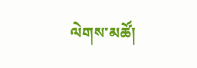ལེགས་མཚོ།